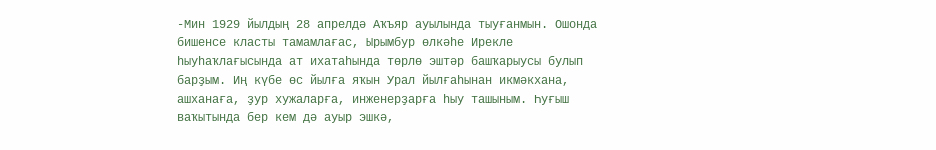-Мин 1929 йылдың 28 апрелдә Аҡъяр ауылында тыуғанмын. Ошонда бишенсе класты тамамлағас, Ырымбур өлкәһе Ирекле һыуһаҡлағысында ат ихатаһында төрлө эштәр башҡарыусы булып барҙым. Иң күбе өс йылға яҡын Урал йылғаһынан икмәкхана, ашханаға, ҙур хужаларға, инженерҙарға һыу ташыным. Һуғыш ваҡытында бер кем дә ауыр эшкә,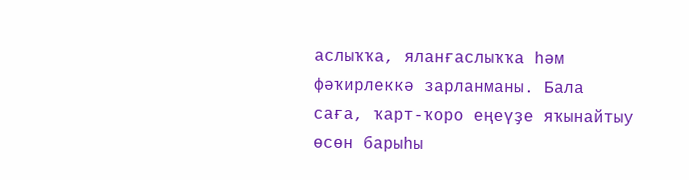аслыҡҡа, яланғаслыҡҡа һәм фәҡирлеккә зарланманы. Бала саға, ҡарт-ҡоро еңеүҙе яҡынайтыу өсөн барыһы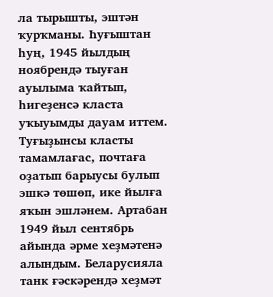ла тырышты, эштән ҡурҡманы. Һуғыштан һуң, 1945 йылдың ноябрендә тыуған ауылыма ҡайтып, һигеҙенсә класта уҡыуымды дауам иттем. Туғыҙынсы класты тамамлағас, почтаға оҙатып барыусы булып эшкә төшөп, ике йылға яҡын эшләнем. Артабан 1949 йыл сентябрь айында әрме хеҙмәтенә алындым. Беларусияла танк ғәскәрендә хеҙмәт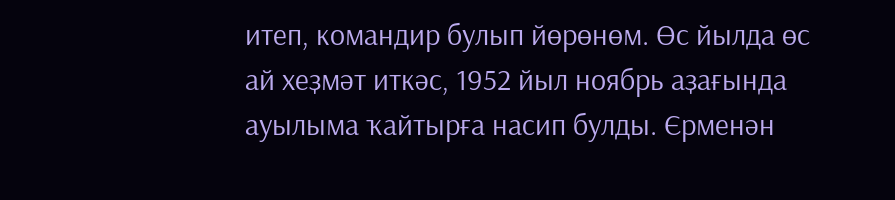итеп, командир булып йөрөнөм. Өс йылда өс ай хеҙмәт иткәс, 1952 йыл ноябрь аҙағында ауылыма ҡайтырға насип булды. Єрменән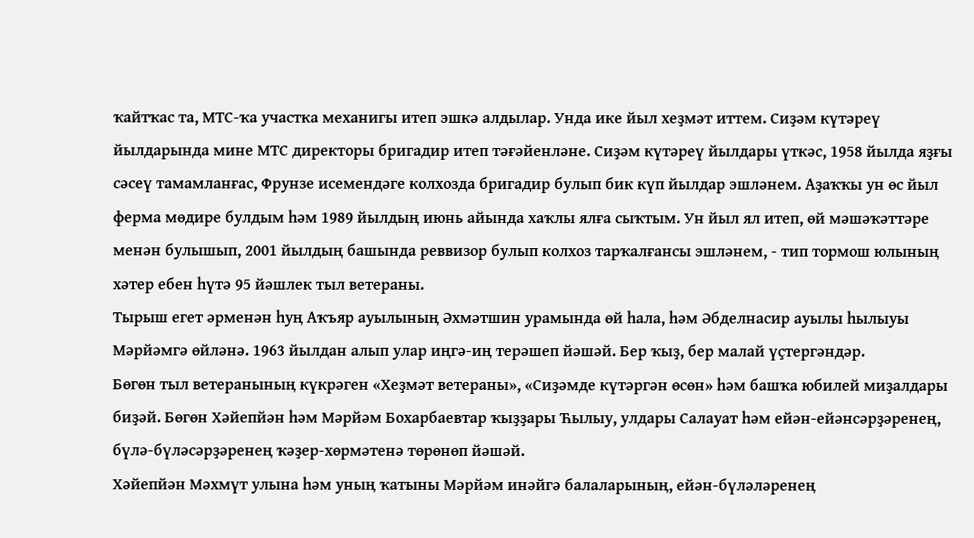ҡайтҡас та, МТС-ҡа участка механигы итеп эшкә алдылар. Унда ике йыл хеҙмәт иттем. Сиҙәм күтәреү йылдарында мине МТС директоры бригадир итеп тәғәйенләне. Сиҙәм күтәреү йылдары үткәс, 1958 йылда яҙғы сәсеү тамамланғас, Фрунзе исемендәге колхозда бригадир булып бик күп йылдар эшләнем. Аҙаҡҡы ун өс йыл ферма мөдире булдым һәм 1989 йылдың июнь айында хаҡлы ялға сыҡтым. Ун йыл ял итеп, өй мәшәҡәттәре менән булышып, 2001 йылдың башында реввизор булып колхоз тарҡалғансы эшләнем, - тип тормош юлының хәтер ебен һүтә 95 йәшлек тыл ветераны.
Тырыш егет әрменән һуң Аҡъяр ауылының Әхмәтшин урамында өй һала, һәм Әбделнасир ауылы һылыуы Мәрйәмгә өйләнә. 1963 йылдан алып улар иңгә-иң терәшеп йәшәй. Бер ҡыҙ, бер малай үҫтергәндәр.
Бөгөн тыл ветеранының күкрәген «Хеҙмәт ветераны», «Сиҙәмде күтәргән өсөн» һәм башҡа юбилей миҙалдары биҙәй. Бөгөн Хәйепйән һәм Мәрйәм Бохарбаевтар ҡыҙҙары Ћылыу, улдары Салауат һәм ейән-ейәнсәрҙәренең, бүлә-бүләсәрҙәренең ҡәҙер-хөрмәтенә төрөнөп йәшәй.
Хәйепйән Мәхмүт улына һәм уның ҡатыны Мәрйәм инәйгә балаларының, ейән-бүләләренең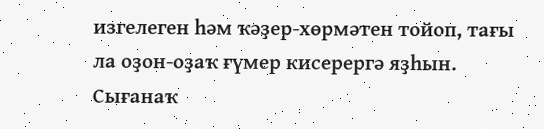изгелеген һәм ҡәҙер-хөрмәтен тойоп, тағы ла оҙон-оҙаҡ ғүмер кисерергә яҙһын.
Сығанаҡ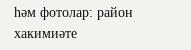һәм фотолар: район хакимиәте